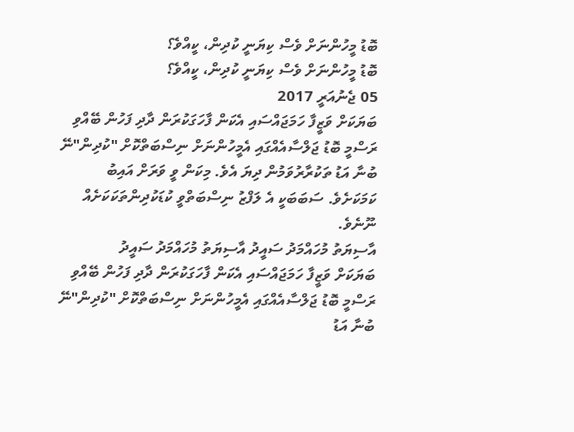ބޮޑު މީހުންނަށް ވެސް ކިޔަނީ ކުދިން، ކީއްވެ؟
ބޮޑު މީހުންނަށް ވެސް ކިޔަނީ ކުދިން، ކީއްވެ؟
05 ޖެނުއަރީ 2017
ބަޔަކަށް ވަޒީފާ ހަމަޖައްސައި އެކަން ފާހަގަކުރަން ދާދި ފަހުން ބޭއްވި ރަސްމީ ބޮޑު ޖަލްސާއެއްގައި އެމީހުންނަށް ނިސްބަތްކޮށް "ކުދިން"ނޭ ބުނާ އަޑު ތަކުރާރުވަމުން ދިޔަ އެވެ. މިކަން ވީ ވަރަށް އައިބު ކަމަކަށެވެ. ސަބަބަކީ އެ ލަފްޒު ނިސްބަތްވީ ކުޑަކުދިންތަކަކަށެއް ނޫނެވެ.
އާސިޔަތު މުހައްމަދު ސައީދު އާސިޔަތު މުހައްމަދު ސައީދު
ބަޔަކަށް ވަޒީފާ ހަމަޖައްސައި އެކަން ފާހަގަކުރަން ދާދި ފަހުން ބޭއްވި ރަސްމީ ބޮޑު ޖަލްސާއެއްގައި އެމީހުންނަށް ނިސްބަތްކޮށް "ކުދިން"ނޭ ބުނާ އަޑު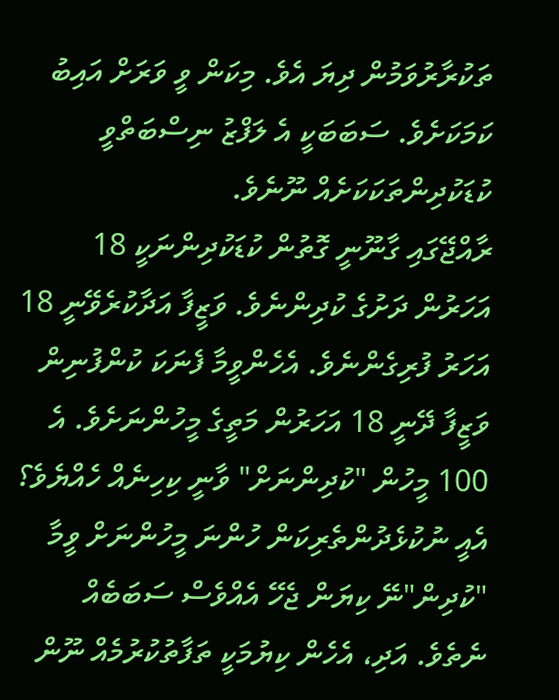ތަކުރާރުވަމުން ދިޔަ އެވެ. މިކަން ވީ ވަރަށް އައިބު ކަމަކަށެވެ. ސަބަބަކީ އެ ލަފްޒު ނިސްބަތްވީ ކުޑަކުދިންތަކަކަށެއް ނޫނެވެ.
ރާއްޖޭގައި ގާނޫނީ ގޮތުން ކުޑަކުދިންނަކީ 18 އަހަރުން ދަށުގެ ކުދިންނެވެ. ވަޒީފާ އަދާކުރެވޭނީ 18 އަހަރު ފުރިގެންނެވެ. އެހެންވީމާ ފެނަކަ ކުންފުނިން ވަޒީފާ ދޭނީ 18 އަހަރުން މަތީގެ މީހުންނަށެވެ. އެ 100 މީހުން "ކުދިންނަށް" ވާނީ ކިހިނެއް ހެއްޔެވެ؟ އެއީ ނުކުޅެދުންތެރިކަން ހުންނަ މީހުންނަށް ވީމާ "ކުދިން"ނޭ ކިޔަން ޖެހޭ އެއްވެސް ސަބަބެއް ނެތެވެ. އަދި، އެހެން ކިޔުމަކީ ތަފާތުކުރުމެއް ނޫން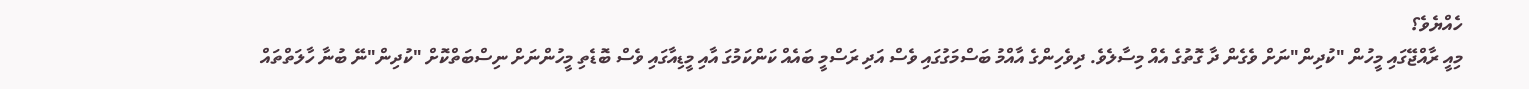ހެއްޔެވެ؟
މިއީ ރާއްޖޭގައި މީހުން "ކުދިން"ނަށް ވެގެން ދާ ގޮތުގެ އެއް މިސާލެވެ. ދިވެހިންގެ އާއްމު ބަސްމަގުގައި ވެސް އަދި ރަސްމީ ބައެއް ކަންކަމުގަ އާއި މީޑިއާގައި ވެސް ބޮޑެތި މީހުންނަށް ނިސްބަތްކޮށް "ކުދިން"ނޭ ބުނާ ހާލަތްތައް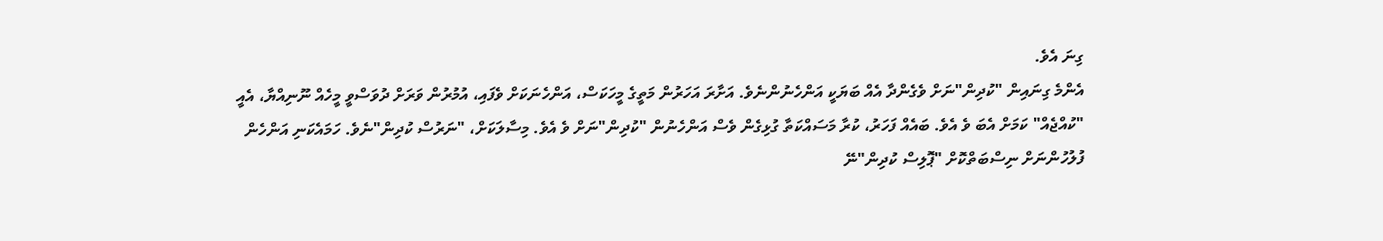ގިނަ އެވެ.
އެންމެ ގިނައިން "ކުދިން"ނަށް ވެގެންދާ އެއް ބަޔަކީ އަންހެނުންނެވެ. އަށާރަ އަހަރުން މަތީގެ މީހަކަސް، އަންހެނަކަށް ވެފައި، އުމުރުން ވަރަށް ދުވަސްވީ މީހެއް ނޫނިއްޔާ، އެއީ "ކުއްޖެއް" ކަމަށް އެބަ ވެ އެވެ. ބައެއް ފަހަރު، ކުރާ މަސައްކަތާ ގުޅިގެން ވެސް އަންހެނުން "ކުދިން"ނަށް ވެ އެވެ. މިސާލަކަށް، "ނަރުސް ކުދިން"ނެވެ. ހަމައެކަނި އަންހެން ފުލުހުންނަށް ނިސްބަތްކޮށް "ޕޮލިސް ކުދިން"ނޭ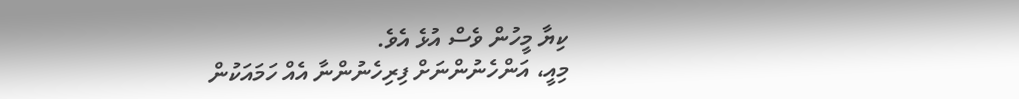ކިޔާ މީހުން ވެސް އުޅެ އެވެ.
މިއީ، އަންހެނުންނަށް ފިރިހެނުންނާ އެއް ހަމައަކުން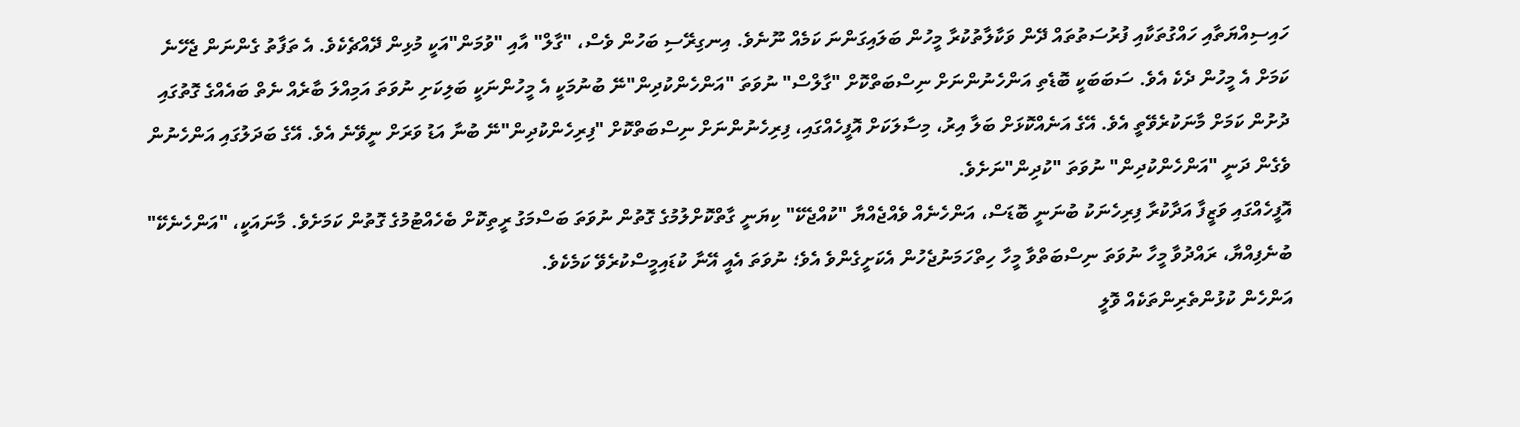ހައިސިއްޔަތާއި ހައްގުތަކާއި ފުރުސަތުތައް ދޭން ވަކާލާތުކުރާ މީހުން ބަލައިގަންނަ ކަމެއް ނޫނެވެ. އިނގިރޭސި ބަހުން ވެސް، "ގާލް" އާއި "ވުމަން"އަކީ މުޅިން ދޭއްޗެކެވެ. އެ ތަފާތު ގެންނަން ޖެހޭނެ ކަމަށް އެ މީހުން ދެކެ އެވެ. ސަބަބަކީ ބޮޑެތި އަންހެނުންނަށް ނިސްބަތްކޮށް "ގާލްސް" ނުވަތަ "އަންހެންކުދިން"ނޭ ބުނުމަކީ އެ މީހުންނަކީ ބަލިކަށި ނުވަތަ އަމިއްލަ ބާރެއް ނެތް ބައެއްގެ ގޮތުގައި ދުށުން ކަމަށް މާނަކުރެވޭތީ އެވެ. އޭގެ އަނެއްކޮޅަށް ބަލާ އިރު، މިސާލަކަށް އޮފީހެއްގައި، ފިރިހެނުންނަށް ނިސްބަތްކޮށް "ފިރިހެންކުދިން"ނޭ ބުނާ އަޑު ވަރަށް ނީވޭނެ އެވެ. އޭގެ ބަދަލުގައި އަންހެނުން ވެގެން ދަނީ "އަންހެންކުދިން" ނުވަތަ "ކުދިން"ނަށެވެ.
އޮފީހެއްގައި ވަޒީފާ އަދާކުރާ ފިރިހެނަކު ބުނަނީ ބޮޑަސް، އަންހެނެއް ވެއްޖެއްޔާ "ކުއްޖެކޭ" ކިޔަނީ ގާތްކޮށްލުމުގެ ގޮތުން ނުވަތަ ބަސްމަގު ރީތިކޮށް ބެހެއްޓުމުގެ ގޮތުން ކަމަށެވެ. މާނައަކީ، "އަންހެނެކޭ" ބުނެފިއްޔާ، ރައްދުވާ މީހާ ނުވަތަ ނިސްބަތްވާ މީހާ ހިތްހަމަނުޖެހުން އެކަށީގެންވެ އެވެ؛ ނުވަތަ އެއީ އޭނާ ކުޑައިމީސްކުރެވޭ ކަމެކެވެ.
އަންހެން ކުޅުންތެރިންތަކެއް ވޮލީ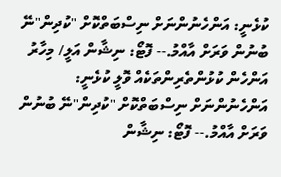ކުޅެނީ: އަންހެނުންނަށް ނިސްބަތްކޮށް "ކުދިން"ނޭ ބުނުން ވަރަށް އާއްމު.-- ފޮޓޯ: ނިޝާން އަލީ/ މިހާރު
އަންހެން ކުޅުންތެރިންތަކެއް ވޮލީ ކުޅެނީ: އަންހެނުންނަށް ނިސްބަތްކޮށް "ކުދިން"ނޭ ބުނުން ވަރަށް އާއްމު.-- ފޮޓޯ: ނިޝާން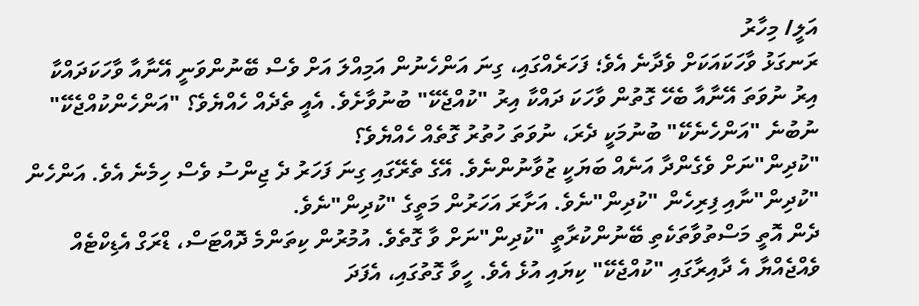އަލީ/ މިހާރު
ރަނގަޅު ވާހަކައަކަށް ވެދާނެ އެވެ؛ ފަހަރެއްގައި، ގިނަ އަންހެނުން އަމިއްލަ އަށް ވެސް ބޭނުންވަނީ އޭނާއާ ވާހަކަދައްކާ އިރު ނުވަތަ އޭނާއާ ބެހޭ ގޮތުން ވާހަކަ ދައްކާ އިރު "ކުއްޖެކޭ" ބުނުވާށެވެ. އެއީ ތެދެއް ހެއްޔެވެ؟ "އަންހެންކުއްޖެކޭ" ނުބުނެ "އަންހެނެކޭ" ބުނުމަކީ ދެރަ، ނުވަތަ ހުތުރު ގޮތެއް ހެއްޔެވެ؟
"ކުދިން"ނަށް ވެގެންދާ އަނެއް ބަޔަކީ ޒުވާނުންނެވެ. އޭގެ ތެރޭގައި ގިނަ ފަހަރު ދެ ޖިންސު ވެސް ހިމެނެ އެވެ. އަންހެން "ކުދިން"ނާއި ފިރިހެން "ކުދިން"ނެވެ. އަށާރަ އަހަރުން މަތީގެ "ކުދިން"ނެވެ.
ދެން އޮތީ މަސްތުވާތަކެތި ބޭނުންކުރާތީ "ކުދިން"ނަށް ވާ ގޮތެވެ. އުމުރުން ކިތަންމެ ދޮއްޓަސް، ޑްރަގް އެޑިކްޓެއް ވެއްޖެއްޔާ އެ ދާއިރާގައި "ކުއްޖެކޭ" ކިޔައި އުޅެ އެވެ. ހީވާ ގޮތުގައި، އެފަދަ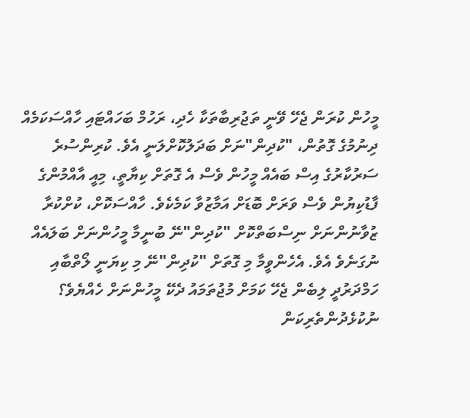މީހުން ކުރަން ޖެހޭ ވޭނީ ތަޖުރިބާތަކާ ހެދި، ރަހުމް ބަހައްޓައި ހާއްސަކަމެއް ދިނުމުގެ ގޮތުން، "ކުދިން"ނަށް ބަދަލުކޮށްލަނީ އެވެ. ކުރިންސުރެ ސަރުކާރުގެ އިސް ބައެއް މީހުން ވެސް އެ ގޮތަށް ކިޔާތީ، މިއީ އާއްމުންގެ ފާޑުކިޔުން ވެސް ވަރަށް ބޮޑަށް އަމާޒުވާ ކަމެކެވެ. ހާއްސަކޮށް، ކުށްކުރާ ޒުވާނުންނަށް ނިސްބަތްކޮށް "ކުދިން"ނޭ ބުނީމާ މީހުންނަށް ބަލައެއް ނުގަނެވެ އެވެ. އެހެންވީމާ މި ގޮތަށް "ކުދިން"ނޭ މި ކިޔަނީ ލޯތްބާއި ހަމްދަރުދީ ލިބެން ޖެހޭ ކަމަށް މުޖުތަމައު ދެކޭ މީހުންނަށް ހެއްޔެވެ؟
ނުކުޅެދުންތެރިކަން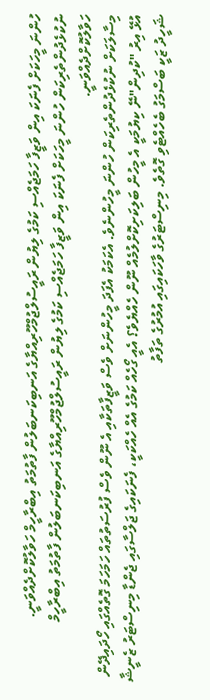ހުންނަ މީހަކަށް ފެނަކަ އިން ވަޒީފާ ހަމަޖެއްސި ކަމުގެ ލިޔުން ރައީސުލްޖުމްހޫރިއްޔާގެ އަނބިކަނބަލުން ފާތުމަތު އިބްރާހީމް ހަވާލުކޮށްދެއްވަނީ.
ނުކުޅެދުންތެރިކަން ހުންނަ މީހަކަށް ފެނަކަ އިން ވަޒީފާ ހަމަޖެއްސި ކަމުގެ ލިޔުން ރައީސުލްޖުމްހޫރިއްޔާގެ އަނބިކަނބަލުން ފާތުމަތު އިބްރާހީމް ހަވާލުކޮށްދެއްވަނީ.
މިސާލަކަށް ނުކުޅެދުންތެރިކަން ހުންނަ މީހުންނެވެ. އެކަމަކު އެފަދަ މީހުންނަށް ވެސް ވަޒީފާތަކާއި އެ ނޫން ވެސް ފުރުސަތުތައް ހަމަހަމަ ގޮތެއްގައި ހޯދައިދޭން އުޅޭ އިރު "ކުދިން"ނޭ ކިޔުމަކީ އެ މީހުން ބަލިކަށިކޮށްލުމެއް ނޫން ހެއްޔެވެ؟ އެއީ ގޯހެއް ކަމުގެ އެއް ހެއްކަކީ، ފެނަކައިގެ ޖަލްސާގައި ޖެންޑާ މިނިސްޓަރު ޒެނީޝާ ޝަހީދު ޒަކީ ބަސްމަގު ބެހެއްޓެވި ގޮތެވެ. މިނިސްޓަރުގެ ވާހަކައިގައި އުމުރުގެ ތަފާތު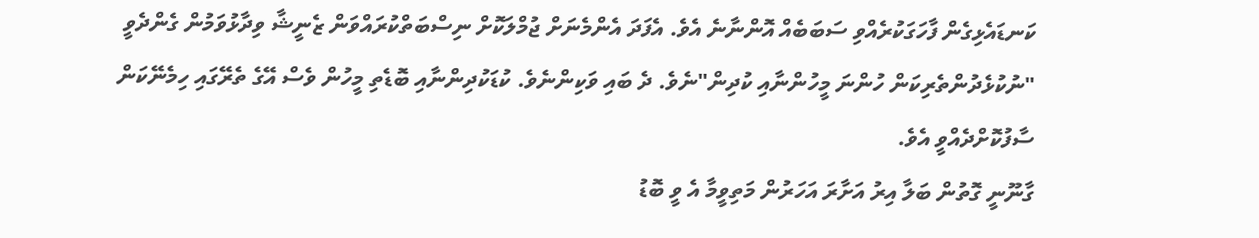ކަނޑައެޅިގެން ފާހަގަކުރެއްވި ސަބަބެއް އޮންނާނެ އެވެ. އެފަދަ އެންމެނަށް ޖުމްލަކޮށް ނިސްބަތްކުރައްވަން ޒެނީޝާ ވިދާޅުވަމުން ގެންދެވީ "ނުކުޅެދުންތެރިކަން ހުންނަ މީހުންނާއި ކުދިން"ނެވެ. ދެ ބައި ވަކިންނެވެ. ކުޑަކުދިންނާއި ބޮޑެތި މީހުން ވެސް އޭގެ ތެރޭގައި ހިމެނޭކަން ސާފުކޮށްދެއްވީ އެވެ.
ގާނޫނީ ގޮތުން ބަލާ އިރު އަށާރަ އަހަރުން މަތިވީމާ އެ ވީ ބޮޑު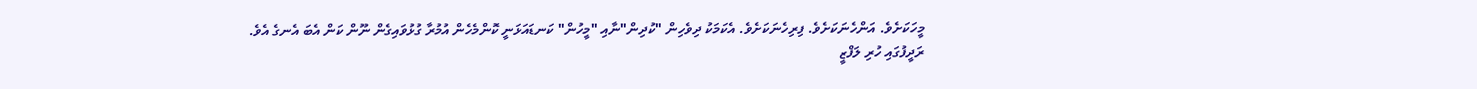މީހަކަށެވެ. އަންހެނަކަށެވެ. ފިރިހެނަކަށެވެ. އެކަމަކު ދިވެހިން "ކުދިން"ނާއި "މީހުން" ކަނޑައަޅަނީ ކޮންމެހެން އުމުރާ ގުޅުވައިގެން ނޫން ކަން އެބަ އެނގެ އެވެ.
ރަދީފުގައި ހުރި ލަފްޒީ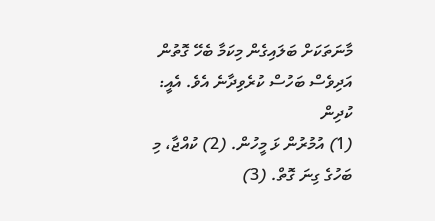މާނަތަކަށް ބަލައިގެން މިކަމާ ބެހޭ ގޮތުން އަދިވެސް ބަހުސް ކުރެވިދާނެ އެވެ. އެއީ:
ކުދިން
(1) އުމުރުން ޅަ މީހުން. (2) ކުއްޖާ، މި ބަހުގެ ގިނަ ގޮތް. (3)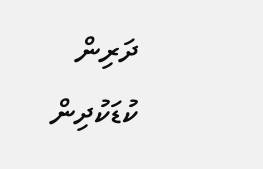ދަރިން
ކުޑަކުދިން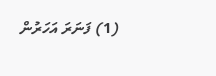(1) ފަނަރަ އަހަރުން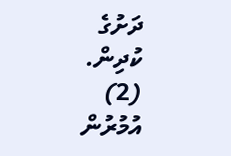ދަށުގެ ކުދިން. (2) އުމުރުން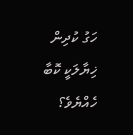ހަގު ކުދިން
ޚިޔާލަކީ ކޮބާ ހެއްޔެވެ؟